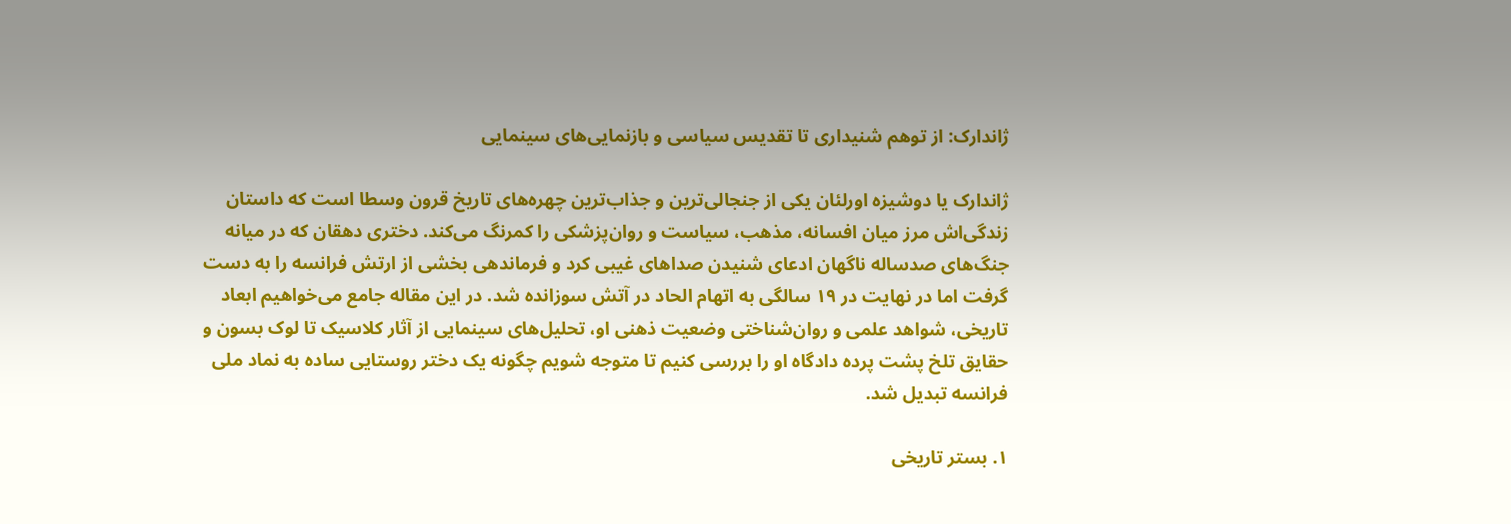ژاندارک: از توهم شنیداری تا تقدیس سیاسی و بازنمایی‌های سینمایی

ژاندارک یا دوشیزه اورلئان یکی از جنجالی‌ترین و جذاب‌ترین چهره‌های تاریخ قرون وسطا است که داستان زندگی‌اش مرز میان افسانه، مذهب، سیاست و روان‌پزشکی را کمرنگ می‌کند. دختری دهقان که در میانه جنگ‌های صدساله ناگهان ادعای شنیدن صداهای غیبی کرد و فرماندهی بخشی از ارتش فرانسه را به دست گرفت اما در نهایت در ۱۹ سالگی به اتهام الحاد در آتش سوزانده شد. در این مقاله جامع می‌خواهیم ابعاد تاریخی، شواهد علمی و روان‌شناختی وضعیت ذهنی او، تحلیل‌های سینمایی از آثار کلاسیک تا لوک بسون و حقایق تلخ پشت پرده دادگاه او را بررسی کنیم تا متوجه شویم چگونه یک دختر روستایی ساده به نماد ملی فرانسه تبدیل شد.

۱. بستر تاریخی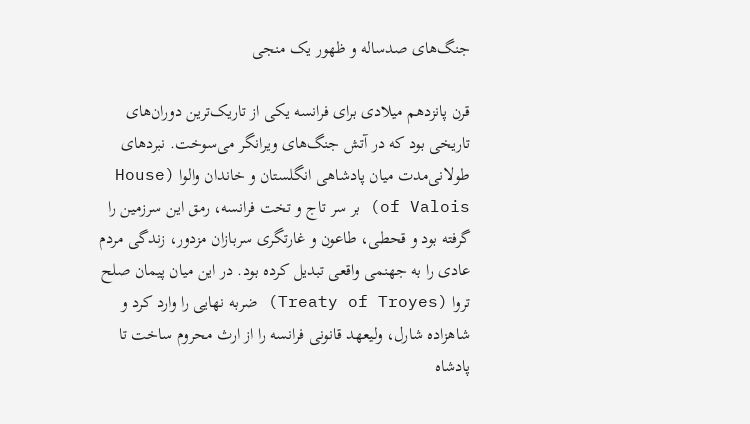جنگ‌های صدساله و ظهور یک منجی

قرن پانزدهم میلادی برای فرانسه یکی از تاریک‌ترین دوران‌های تاریخی بود که در آتش جنگ‌های ویرانگر می‌سوخت. نبردهای طولانی‌مدت میان پادشاهی انگلستان و خاندان والوا (House of Valois) بر سر تاج و تخت فرانسه، رمق این سرزمین را گرفته بود و قحطی، طاعون و غارتگری سربازان مزدور، زندگی مردم عادی را به جهنمی واقعی تبدیل کرده بود. در این میان پیمان صلح تروا (Treaty of Troyes) ضربه نهایی را وارد کرد و شاهزاده شارل، ولیعهد قانونی فرانسه را از ارث محروم ساخت تا پادشاه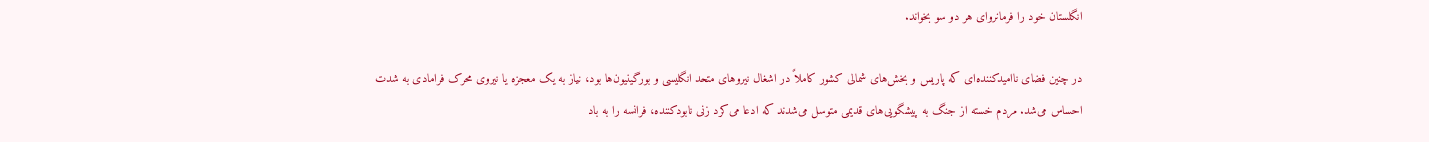انگلستان خود را فرمانروای هر دو سو بخواند.

در چنین فضای ناامیدکننده‌ای که پاریس و بخش‌های شمالی کشور کاملاً در اشغال نیروهای متحد انگلیسی و بورگینیون‌ها بود، نیاز به یک معجزه یا نیروی محرک فرامادی به شدت احساس می‌شد. مردم خسته از جنگ به پیشگویی‌های قدیمی متوسل می‌شدند که ادعا می‌کرد زنی نابودکننده، فرانسه را به باد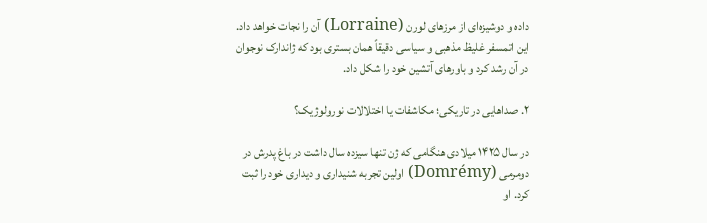داده و دوشیزه‌ای از مرزهای لورن (Lorraine) آن را نجات خواهد داد. این اتمسفر غلیظ مذهبی و سیاسی دقیقاً همان بستری بود که ژاندارک نوجوان در آن رشد کرد و باورهای آتشین خود را شکل داد.

۲. صداهایی در تاریکی؛ مکاشفات یا اختلالات نورولوژیک؟

در سال ۱۴۲۵ میلادی هنگامی که ژن تنها سیزده سال داشت در باغ پدرش در دومرمی (Domrémy) اولین تجربه شنیداری و دیداری خود را ثبت کرد. او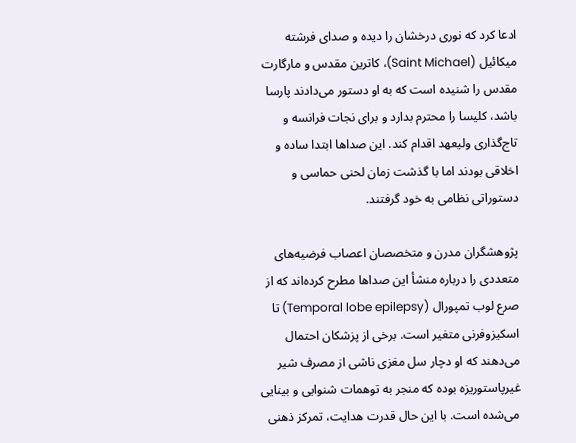ادعا کرد که نوری درخشان را دیده و صدای فرشته میکائیل (Saint Michael)، کاترین مقدس و مارگارت مقدس را شنیده است که به او دستور می‌دادند پارسا باشد، کلیسا را محترم بدارد و برای نجات فرانسه و تاج‌گذاری ولیعهد اقدام کند. این صداها ابتدا ساده و اخلاقی بودند اما با گذشت زمان لحنی حماسی و دستوراتی نظامی به خود گرفتند.

پژوهشگران مدرن و متخصصان اعصاب فرضیه‌های متعددی را درباره منشأ این صداها مطرح کرده‌اند که از صرع لوب تمپورال (Temporal lobe epilepsy) تا اسکیزوفرنی متغیر است. برخی از پزشکان احتمال می‌دهند که او دچار سل مغزی ناشی از مصرف شیر غیرپاستوریزه بوده که منجر به توهمات شنوایی و بینایی می‌شده است. با این حال قدرت هدایت، تمرکز ذهنی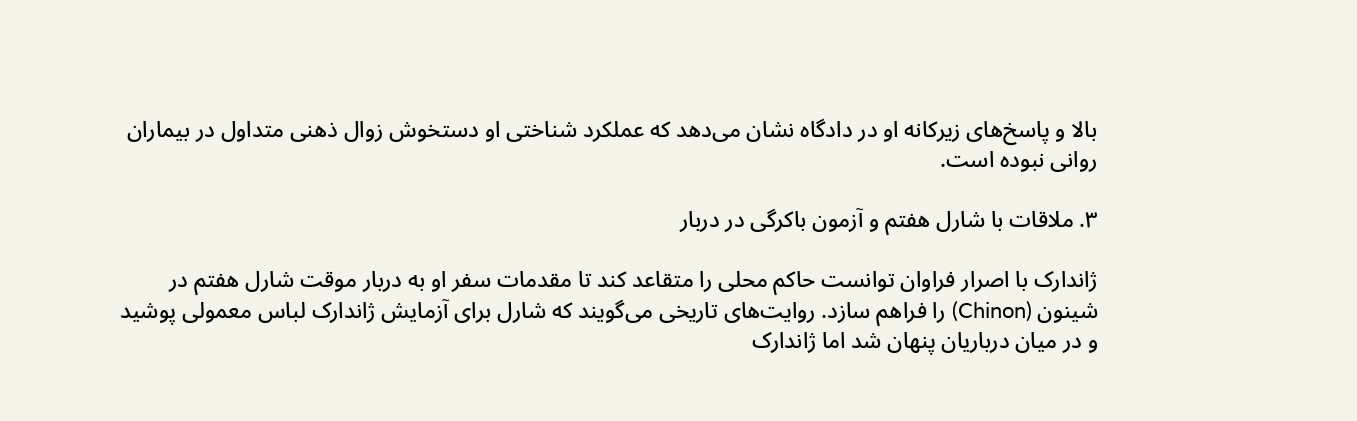بالا و پاسخ‌های زیرکانه او در دادگاه نشان می‌دهد که عملکرد شناختی او دستخوش زوال ذهنی متداول در بیماران روانی نبوده است.

۳. ملاقات با شارل هفتم و آزمون باکرگی در دربار

ژاندارک با اصرار فراوان توانست حاکم محلی را متقاعد کند تا مقدمات سفر او به دربار موقت شارل هفتم در شینون (Chinon) را فراهم سازد. روایت‌های تاریخی می‌گویند که شارل برای آزمایش ژاندارک لباس معمولی پوشید و در میان درباریان پنهان شد اما ژاندارک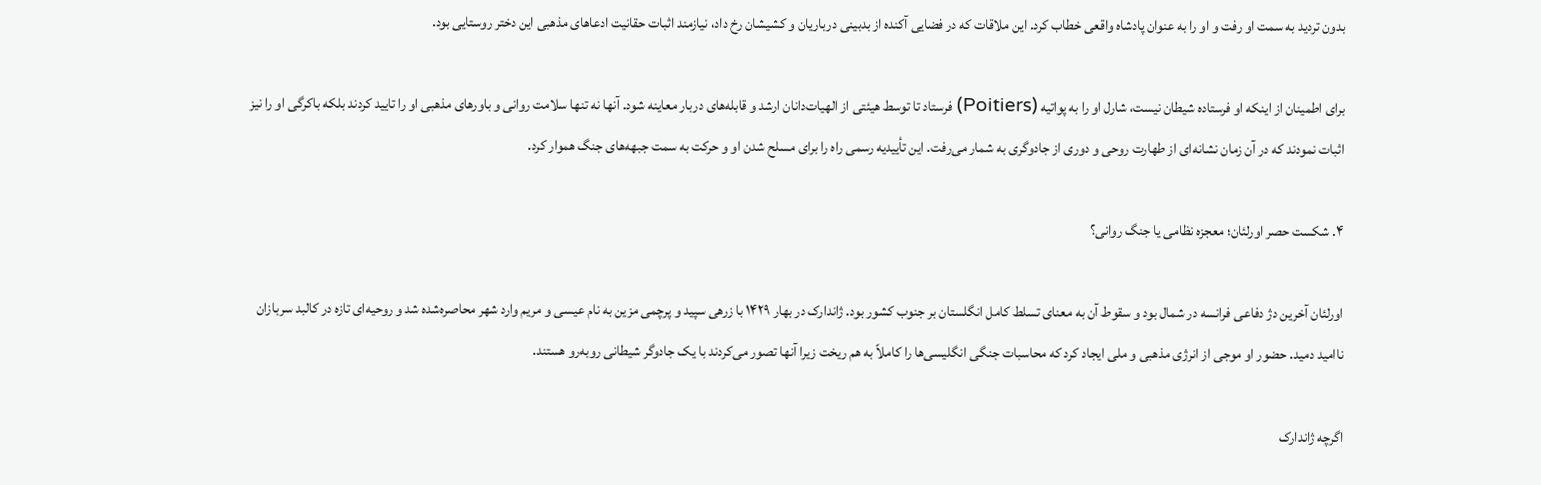بدون تردید به سمت او رفت و او را به عنوان پادشاه واقعی خطاب کرد. این ملاقات که در فضایی آکنده از بدبینی درباریان و کشیشان رخ داد، نیازمند اثبات حقانیت ادعاهای مذهبی این دختر روستایی بود.

برای اطمینان از اینکه او فرستاده شیطان نیست، شارل او را به پواتیه (Poitiers) فرستاد تا توسط هیئتی از الهیات‌دانان ارشد و قابله‌های دربار معاینه شود. آنها نه تنها سلامت روانی و باورهای مذهبی او را تایید کردند بلکه باکرگی او را نیز اثبات نمودند که در آن زمان نشانه‌ای از طهارت روحی و دوری از جادوگری به شمار می‌رفت. این تأییدیه رسمی راه را برای مسلح شدن او و حرکت به سمت جبهه‌های جنگ هموار کرد.

۴. شکست حصر اورلئان؛ معجزه نظامی یا جنگ روانی؟

اورلئان آخرین دژ دفاعی فرانسه در شمال بود و سقوط آن به معنای تسلط کامل انگلستان بر جنوب کشور بود. ژاندارک در بهار ۱۴۲۹ با زرهی سپید و پرچمی مزین به نام عیسی و مریم وارد شهر محاصره‌شده شد و روحیه‌ای تازه در کالبد سربازان ناامید دمید. حضور او موجی از انرژی مذهبی و ملی ایجاد کرد که محاسبات جنگی انگلیسی‌ها را کاملاً به هم ریخت زیرا آنها تصور می‌کردند با یک جادوگر شیطانی روبه‌رو هستند.

اگرچه ژاندارک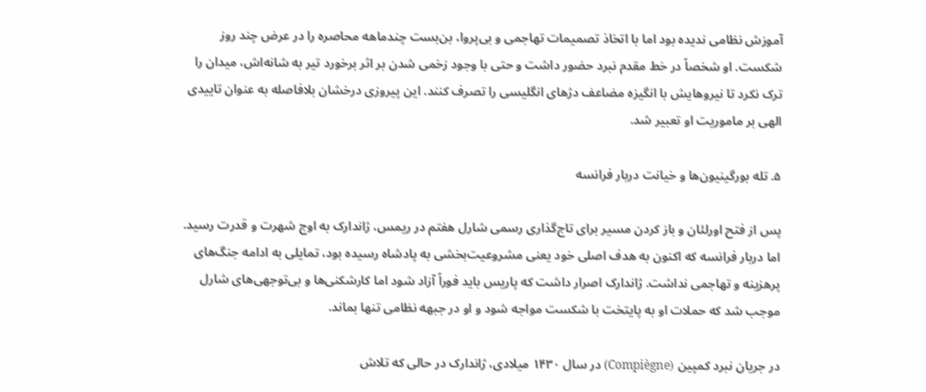آموزش نظامی ندیده بود اما با اتخاذ تصمیمات تهاجمی و بی‌پروا، بن‌بست چندماهه محاصره را در عرض چند روز شکست. او شخصاً در خط مقدم نبرد حضور داشت و حتی با وجود زخمی شدن بر اثر برخورد تیر به شانه‌اش، میدان را ترک نکرد تا نیروهایش با انگیزه مضاعف دژهای انگلیسی را تصرف کنند. این پیروزی درخشان بلافاصله به عنوان تاییدی الهی بر ماموریت او تعبیر شد.

۵. تله بورگینیون‌ها و خیانت دربار فرانسه

پس از فتح اورلئان و باز کردن مسیر برای تاج‌گذاری رسمی شارل هفتم در ریمس، ژاندارک به اوج شهرت و قدرت رسید. اما دربار فرانسه که اکنون به هدف اصلی خود یعنی مشروعیت‌بخشی به پادشاه رسیده بود، تمایلی به ادامه جنگ‌های پرهزینه و تهاجمی نداشت. ژاندارک اصرار داشت که پاریس باید فوراً آزاد شود اما کارشکنی‌ها و بی‌توجهی‌های شارل موجب شد که حملات او به پایتخت با شکست مواجه شود و او در جبهه نظامی تنها بماند.

در جریان نبرد کمپین (Compiègne) در سال ۱۴۳۰ میلادی، ژاندارک در حالی که تلاش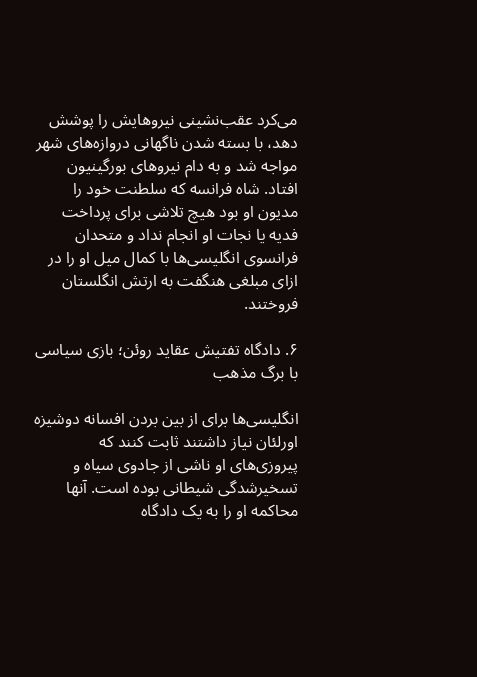می‌کرد عقب‌نشینی نیروهایش را پوشش دهد، با بسته شدن ناگهانی دروازه‌های شهر مواجه شد و به دام نیروهای بورگینیون افتاد. شاه فرانسه که سلطنت خود را مدیون او بود هیچ تلاشی برای پرداخت فدیه یا نجات او انجام نداد و متحدان فرانسوی انگلیسی‌ها با کمال میل او را در ازای مبلغی هنگفت به ارتش انگلستان فروختند.

۶. دادگاه تفتیش عقاید روئن؛ بازی سیاسی با برگ مذهب

انگلیسی‌ها برای از بین بردن افسانه دوشیزه اورلئان نیاز داشتند ثابت کنند که پیروزی‌های او ناشی از جادوی سیاه و تسخیرشدگی شیطانی بوده است. آنها محاکمه او را به یک دادگاه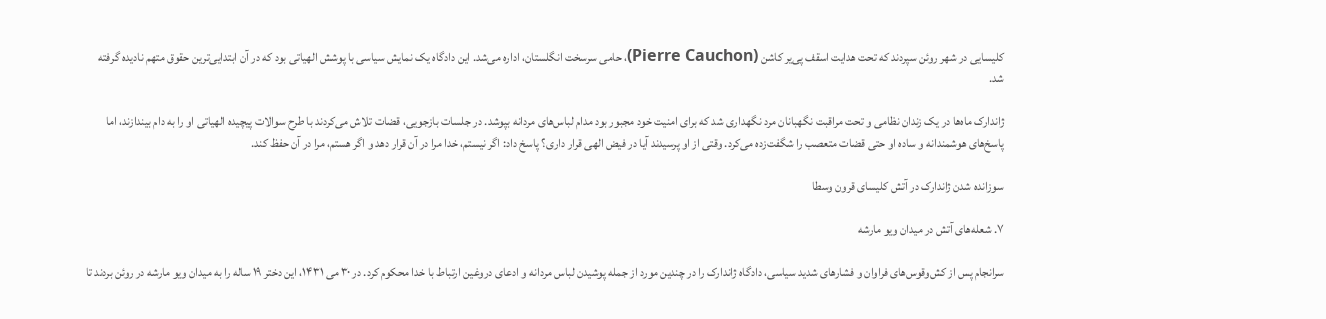کلیسایی در شهر روئن سپردند که تحت هدایت اسقف پی‌یر کاشن (Pierre Cauchon)، حامی سرسخت انگلستان، اداره می‌شد. این دادگاه یک نمایش سیاسی با پوشش الهیاتی بود که در آن ابتدایی‌ترین حقوق متهم نادیده گرفته شد.

ژاندارک ماه‌ها در یک زندان نظامی و تحت مراقبت نگهبانان مرد نگهداری شد که برای امنیت خود مجبور بود مدام لباس‌های مردانه بپوشد. در جلسات بازجویی، قضات تلاش می‌کردند با طرح سوالات پیچیده الهیاتی او را به دام بیندازند، اما پاسخ‌های هوشمندانه و ساده او حتی قضات متعصب را شگفت‌زده می‌کرد. وقتی از او پرسیدند آیا در فیض الهی قرار داری؟ پاسخ داد: اگر نیستم، خدا مرا در آن قرار دهد و اگر هستم، مرا در آن حفظ کند.

سوزانده شدن ژاندارک در آتش کلیسای قرون وسطا

۷. شعله‌های آتش در میدان ویو مارشه

سرانجام پس از کش‌وقوس‌های فراوان و فشارهای شدید سیاسی، دادگاه ژاندارک را در چندین مورد از جمله پوشیدن لباس مردانه و ادعای دروغین ارتباط با خدا محکوم کرد. در ۳۰ می ۱۴۳۱، این دختر ۱۹ ساله را به میدان ویو مارشه در روئن بردند تا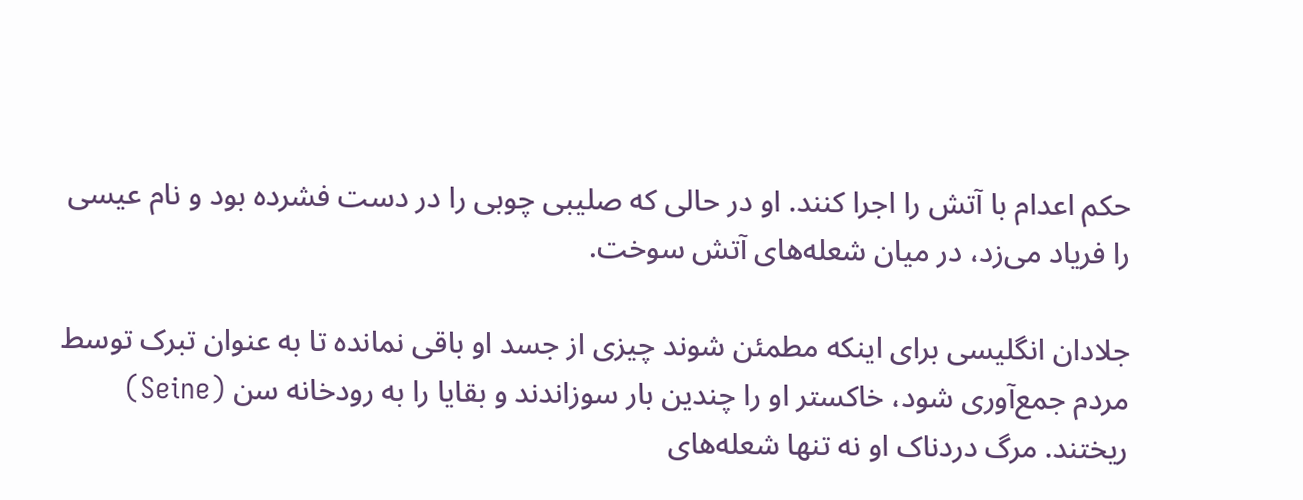حکم اعدام با آتش را اجرا کنند. او در حالی که صلیبی چوبی را در دست فشرده بود و نام عیسی را فریاد می‌زد، در میان شعله‌های آتش سوخت.

جلادان انگلیسی برای اینکه مطمئن شوند چیزی از جسد او باقی نمانده تا به عنوان تبرک توسط مردم جمع‌آوری شود، خاکستر او را چندین بار سوزاندند و بقایا را به رودخانه سن (Seine) ریختند. مرگ دردناک او نه تنها شعله‌های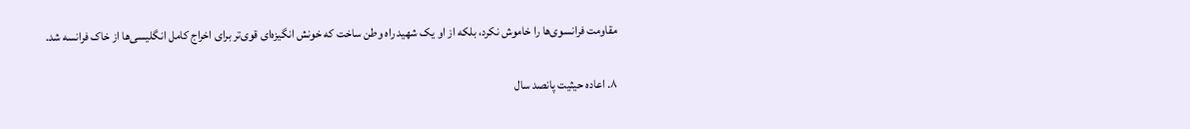مقاومت فرانسوی‌ها را خاموش نکرد، بلکه از او یک شهید راه وطن ساخت که خونش انگیزه‌ای قوی‌تر برای اخراج کامل انگلیسی‌ها از خاک فرانسه شد.

۸. اعاده حیثیت پانصد سال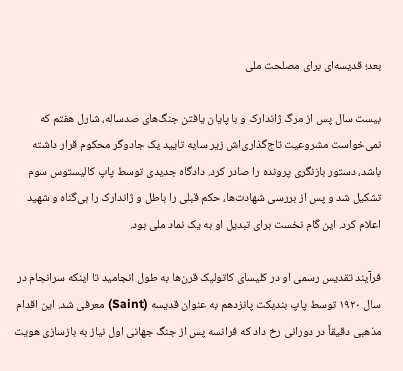بعد؛ قدیسه‌ای برای مصلحت ملی

بیست سال پس از مرگ ژاندارک و با پایان یافتن جنگ‌های صدساله، شارل هفتم که نمی‌خواست مشروعیت تاج‌گذاری‌اش زیر سایه تایید یک جادوگر محکوم قرار داشته باشد، دستور بازنگری پرونده را صادر کرد. دادگاه جدیدی توسط پاپ کالیستوس سوم تشکیل شد و پس از بررسی شهادت‌ها، حکم قبلی را باطل و ژاندارک را بی‌گناه و شهید اعلام کرد. این گام نخست برای تبدیل او به یک نماد ملی بود.

فرآیند تقدیس رسمی او در کلیسای کاتولیک قرن‌ها به طول انجامید تا اینکه سرانجام در سال ۱۹۲۰ توسط پاپ بندیکت پانزدهم به عنوان قدیسه (Saint) معرفی شد. این اقدام مذهبی دقیقاً در دورانی رخ داد که فرانسه پس از جنگ جهانی اول نیاز به بازسازی هویت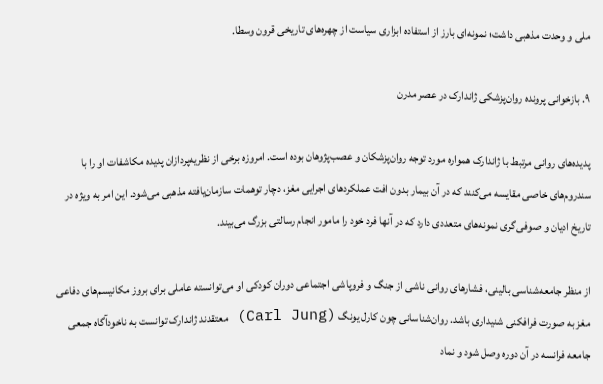ملی و وحدت مذهبی داشت؛ نمونه‌ای بارز از استفاده ابزاری سیاست از چهره‌های تاریخی قرون وسطا.

۹. بازخوانی پرونده روان‌پزشکی ژاندارک در عصر مدرن

پدیده‌های روانی مرتبط با ژاندارک همواره مورد توجه روان‌پزشکان و عصب‌پژوهان بوده است. امروزه برخی از نظریه‌پردازان پدیده مکاشفات او را با سندروم‌های خاصی مقایسه می‌کنند که در آن بیمار بدون افت عملکردهای اجرایی مغز، دچار توهمات سازمان‌یافته مذهبی می‌شود. این امر به ویژه در تاریخ ادیان و صوفی‌گری نمونه‌های متعددی دارد که در آنها فرد خود را مامور انجام رسالتی بزرگ می‌بیند.

از منظر جامعه‌شناسی بالینی، فشارهای روانی ناشی از جنگ و فروپاشی اجتماعی دوران کودکی او می‌توانسته عاملی برای بروز مکانیسم‌های دفاعی مغز به صورت فرافکنی شنیداری باشد. روان‌شناسانی چون کارل یونگ (Carl Jung) معتقدند ژاندارک توانست به ناخودآگاه جمعی جامعه فرانسه در آن دوره وصل شود و نماد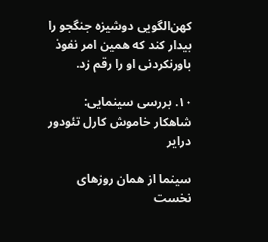کهن‌الگویی دوشیزه جنگجو را بیدار کند که همین امر نفوذ باورنکردنی او را رقم زد.

۱۰. بررسی سینمایی: شاهکار خاموش کارل تئودور درایر

سینما از همان روزهای نخست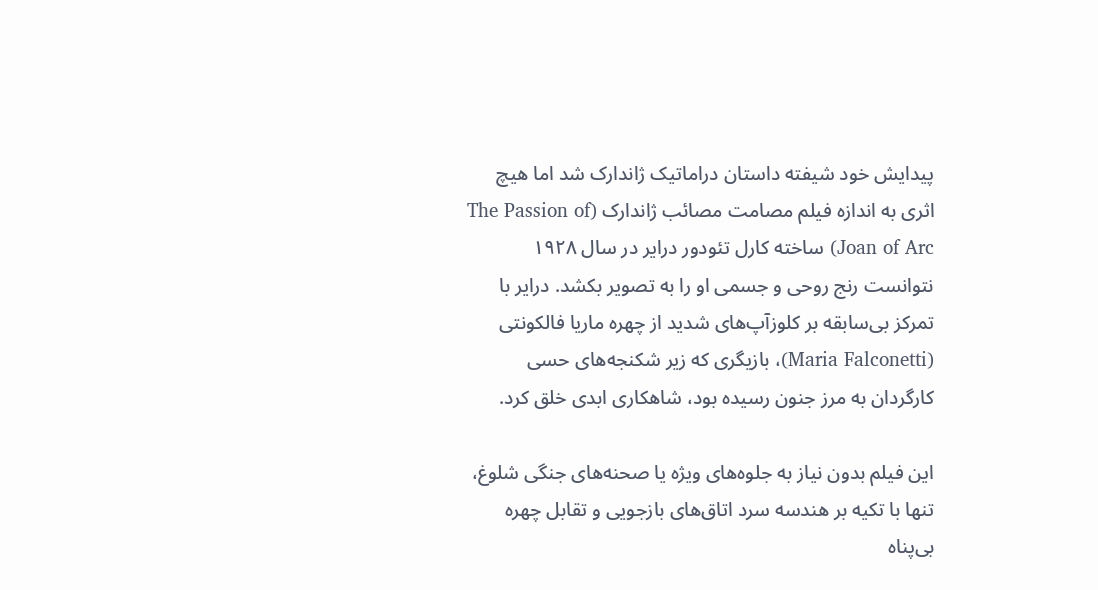پیدایش خود شیفته داستان دراماتیک ژاندارک شد اما هیچ اثری به اندازه فیلم مصامت مصائب ژاندارک (The Passion of Joan of Arc) ساخته کارل تئودور درایر در سال ۱۹۲۸ نتوانست رنج روحی و جسمی او را به تصویر بکشد. درایر با تمرکز بی‌سابقه بر کلوزآپ‌های شدید از چهره ماریا فالکونتی (Maria Falconetti)، بازیگری که زیر شکنجه‌های حسی کارگردان به مرز جنون رسیده بود، شاهکاری ابدی خلق کرد.

این فیلم بدون نیاز به جلوه‌های ویژه یا صحنه‌های جنگی شلوغ، تنها با تکیه بر هندسه سرد اتاق‌های بازجویی و تقابل چهره بی‌پناه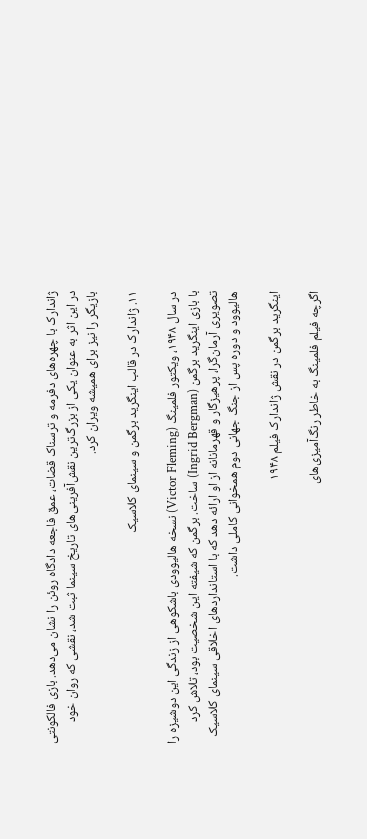ژاندارک با چهره‌های دفرمه و ترسناک قضات، عمق فاجعه دادگاه روئن را نشان می‌دهد. بازی فالکونتی در این اثر به عنوان یکی از بزرگ‌ترین نقش‌آفرینی‌های تاریخ سینما ثبت شد، نقشی که روان خود بازیگر را نیز برای همیشه ویران کرد.

۱۱. ژاندارک در قالب اینگرید برگمن و سینمای کلاسیک

در سال ۱۹۴۸، ویکتور فلمینگ (Victor Fleming) نسخه هالیوودی باشکوهی از زندگی این دوشیزه را با بازی اینگرید برگمن (Ingrid Bergman) ساخت. برگمن که شیفته این شخصیت بود، تلاش کرد تصویری آرمان‌گرا، پرهیزگار و قهرمانانه از او ارائه دهد که با استانداردهای اخلاقی سینمای کلاسیک هالیوود و دوره پس از جنگ جهانی دوم همخوانی کاملی داشت.

اینگرید برگمن در نقش ژاندارک فیلم ۱۹۴۸

اگرچه فیلم فلمینگ به خاطر رنگ‌آمیزی‌های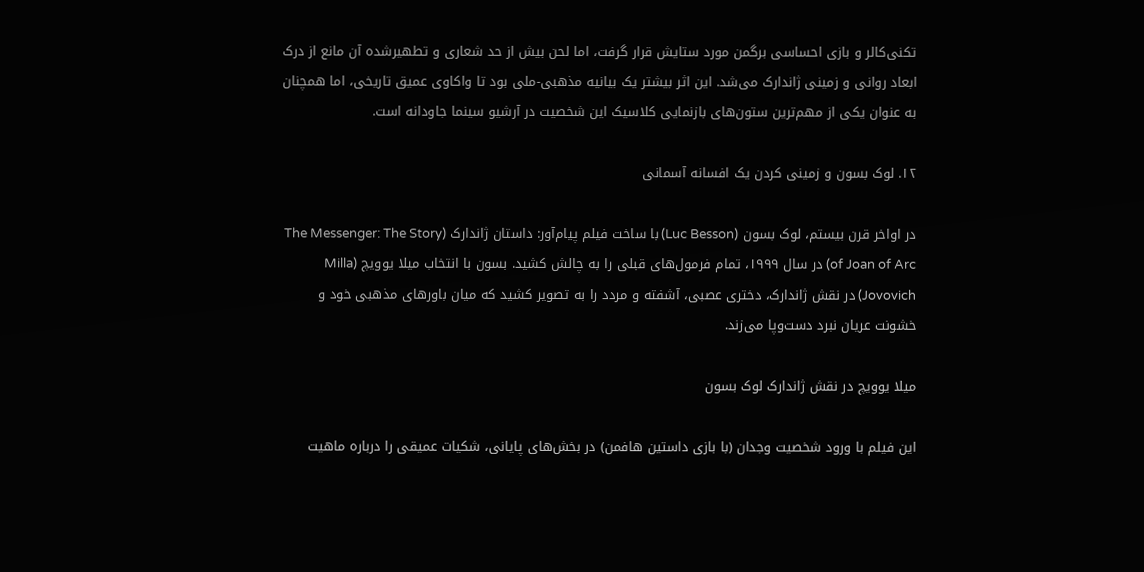تکنی‌کالر و بازی احساسی برگمن مورد ستایش قرار گرفت، اما لحن بیش از حد شعاری و تطهیرشده آن مانع از درک ابعاد روانی و زمینی ژاندارک می‌شد. این اثر بیشتر یک بیانیه مذهبی-ملی بود تا واکاوی عمیق تاریخی، اما همچنان به عنوان یکی از مهم‌ترین ستون‌های بازنمایی کلاسیک این شخصیت در آرشیو سینما جاودانه است.

۱۲. لوک بسون و زمینی کردن یک افسانه آسمانی

در اواخر قرن بیستم، لوک بسون (Luc Besson) با ساخت فیلم پیام‌آور: داستان ژاندارک (The Messenger: The Story of Joan of Arc) در سال ۱۹۹۹، تمام فرمول‌های قبلی را به چالش کشید. بسون با انتخاب میلا یوویچ (Milla Jovovich) در نقش ژاندارک، دختری عصبی، آشفته و مردد را به تصویر کشید که میان باورهای مذهبی خود و خشونت عریان نبرد دست‌وپا می‌زند.

میلا یوویچ در نقش ژاندارک لوک بسون

این فیلم با ورود شخصیت وجدان (با بازی داستین هافمن) در بخش‌های پایانی، شکیات عمیقی را درباره ماهیت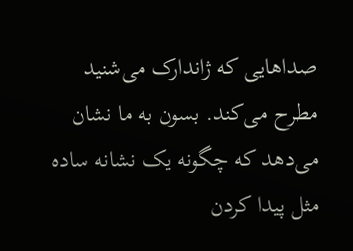صداهایی که ژاندارک می‌شنید مطرح می‌کند. بسون به ما نشان می‌دهد که چگونه یک نشانه ساده مثل پیدا کردن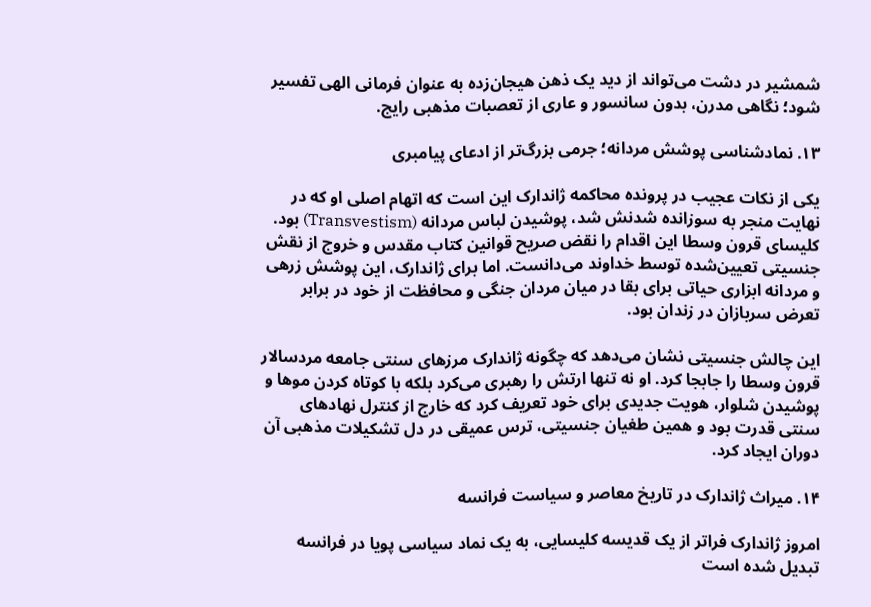شمشیر در دشت می‌تواند از دید یک ذهن هیجان‌زده به عنوان فرمانی الهی تفسیر شود؛ نگاهی مدرن، بدون سانسور و عاری از تعصبات مذهبی رایج.

۱۳. نمادشناسی پوشش مردانه؛ جرمی بزرگ‌تر از ادعای پیامبری

یکی از نکات عجیب در پرونده محاکمه ژاندارک این است که اتهام اصلی او که در نهایت منجر به سوزانده شدنش شد، پوشیدن لباس مردانه (Transvestism) بود. کلیسای قرون وسطا این اقدام را نقض صریح قوانین کتاب مقدس و خروج از نقش جنسیتی تعیین‌شده توسط خداوند می‌دانست. اما برای ژاندارک، این پوشش زرهی و مردانه ابزاری حیاتی برای بقا در میان مردان جنگی و محافظت از خود در برابر تعرض سربازان در زندان بود.

این چالش جنسیتی نشان می‌دهد که چگونه ژاندارک مرزهای سنتی جامعه مردسالار قرون وسطا را جابجا کرد. او نه تنها ارتش را رهبری می‌کرد بلکه با کوتاه کردن موها و پوشیدن شلوار، هویت جدیدی برای خود تعریف کرد که خارج از کنترل نهادهای سنتی قدرت بود و همین طغیان جنسیتی، ترس عمیقی در دل تشکیلات مذهبی آن دوران ایجاد کرد.

۱۴. میراث ژاندارک در تاریخ معاصر و سیاست فرانسه

امروز ژاندارک فراتر از یک قدیسه کلیسایی، به یک نماد سیاسی پویا در فرانسه تبدیل شده است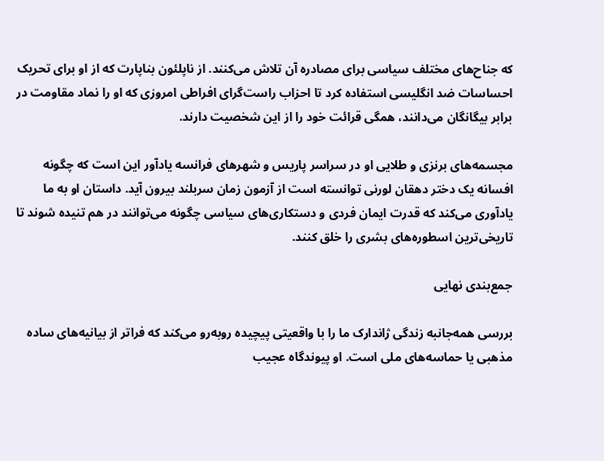که جناح‌های مختلف سیاسی برای مصادره آن تلاش می‌کنند. از ناپلئون بناپارت که از او برای تحریک احساسات ضد انگلیسی استفاده کرد تا احزاب راست‌گرای افراطی امروزی که او را نماد مقاومت در برابر بیگانگان می‌دانند، همگی قرائت خود را از این شخصیت دارند.

مجسمه‌های برنزی و طلایی او در سراسر پاریس و شهرهای فرانسه یادآور این است که چگونه افسانه یک دختر دهقان لورنی توانسته است از آزمون زمان سربلند بیرون آید. داستان او به ما یادآوری می‌کند که قدرت ایمان فردی و دستکاری‌های سیاسی چگونه می‌توانند در هم تنیده شوند تا تاریخی‌ترین اسطوره‌های بشری را خلق کنند.

جمع‌بندی نهایی

بررسی همه‌جانبه زندگی ژاندارک ما را با واقعیتی پیچیده روبه‌رو می‌کند که فراتر از بیانیه‌های ساده مذهبی یا حماسه‌های ملی است. او پیوندگاه عجیب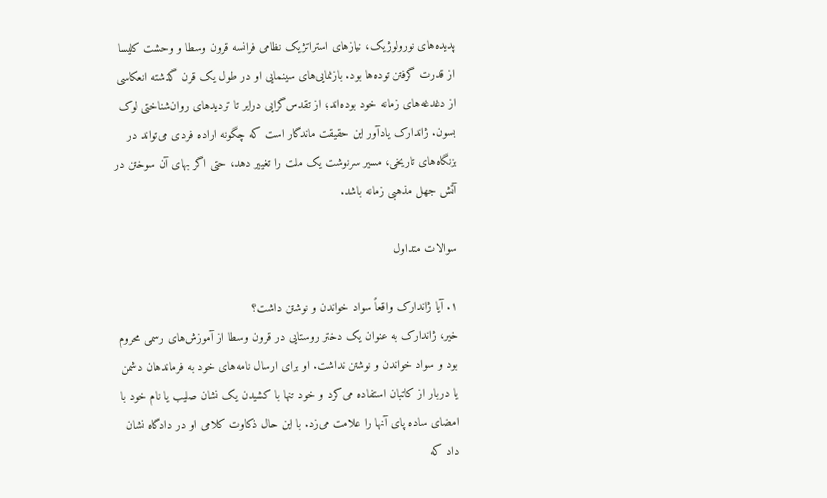پدیده‌های نورولوژیک، نیازهای استراتژیک نظامی فرانسه قرون وسطا و وحشت کلیسا از قدرت گرفتن توده‌ها بود. بازنمایی‌های سینمایی او در طول یک قرن گذشته انعکاسی از دغدغه‌های زمانه خود بوده‌اند؛ از تقدس‌گرایی درایر تا تردیدهای روان‌شناختی لوک بسون. ژاندارک یادآور این حقیقت ماندگار است که چگونه اراده فردی می‌تواند در بزنگاه‌های تاریخی، مسیر سرنوشت یک ملت را تغییر دهد، حتی اگر بهای آن سوختن در آتش جهل مذهبی زمانه باشد.

سوالات متداول

۱. آیا ژاندارک واقعاً سواد خواندن و نوشتن داشت؟
خیر، ژاندارک به عنوان یک دختر روستایی در قرون وسطا از آموزش‌های رسمی محروم بود و سواد خواندن و نوشتن نداشت. او برای ارسال نامه‌های خود به فرماندهان دشمن یا دربار از کاتبان استفاده می‌کرد و خود تنها با کشیدن یک نشان صلیب یا نام خود با امضای ساده پای آنها را علامت می‌زد. با این حال ذکاوت کلامی او در دادگاه نشان داد که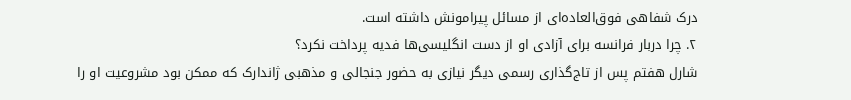درک شفاهی فوق‌العاده‌ای از مسائل پیرامونش داشته است.
۲. چرا دربار فرانسه برای آزادی او از دست انگلیسی‌ها فدیه پرداخت نکرد؟
شارل هفتم پس از تاج‌گذاری رسمی دیگر نیازی به حضور جنجالی و مذهبی ژاندارک که ممکن بود مشروعیت او را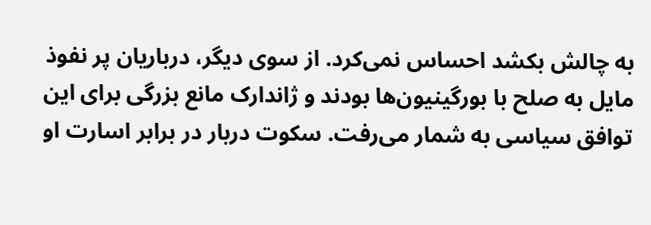به چالش بکشد احساس نمی‌کرد. از سوی دیگر، درباریان پر نفوذ مایل به صلح با بورگینیون‌ها بودند و ژاندارک مانع بزرگی برای این توافق سیاسی به شمار می‌رفت. سکوت دربار در برابر اسارت او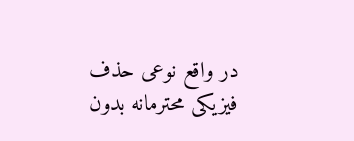در واقع نوعی حذف فیزیکی محترمانه بدون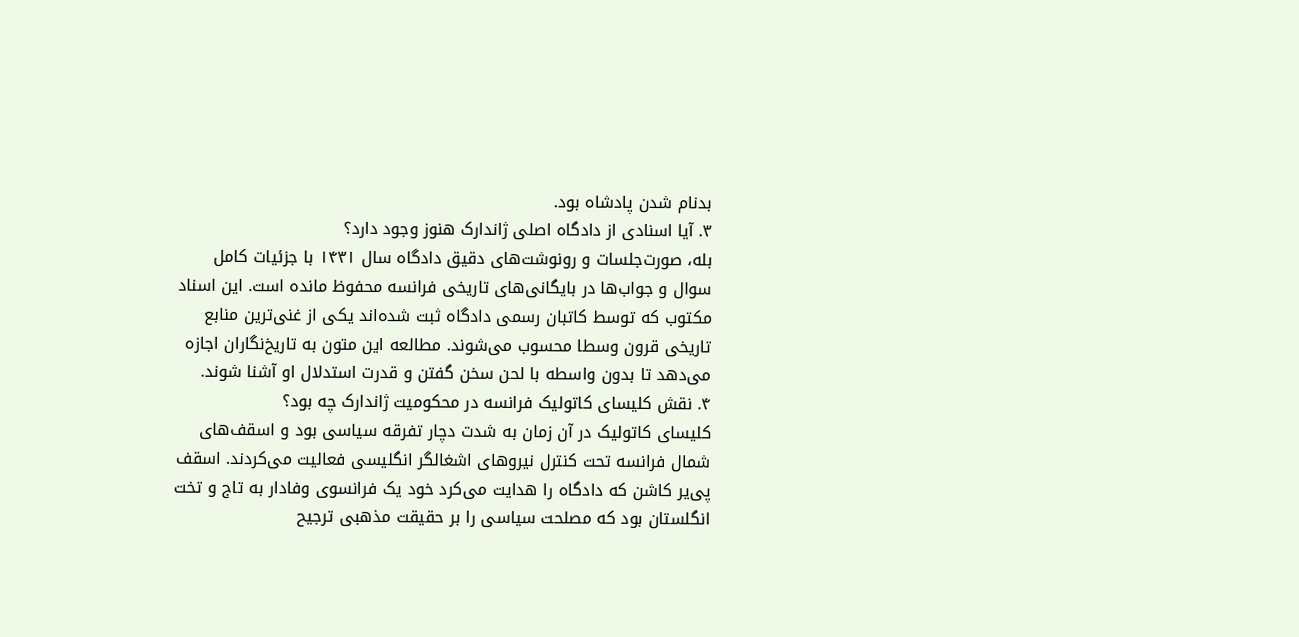بدنام شدن پادشاه بود.
۳. آیا اسنادی از دادگاه اصلی ژاندارک هنوز وجود دارد؟
بله، صورت‌جلسات و رونوشت‌های دقیق دادگاه سال ۱۴۳۱ با جزئیات کامل سوال و جواب‌ها در بایگانی‌های تاریخی فرانسه محفوظ مانده است. این اسناد مکتوب که توسط کاتبان رسمی دادگاه ثبت شده‌اند یکی از غنی‌ترین منابع تاریخی قرون وسطا محسوب می‌شوند. مطالعه این متون به تاریخ‌نگاران اجازه می‌دهد تا بدون واسطه با لحن سخن گفتن و قدرت استدلال او آشنا شوند.
۴. نقش کلیسای کاتولیک فرانسه در محکومیت ژاندارک چه بود؟
کلیسای کاتولیک در آن زمان به شدت دچار تفرقه سیاسی بود و اسقف‌های شمال فرانسه تحت کنترل نیروهای اشغالگر انگلیسی فعالیت می‌کردند. اسقف پی‌یر کاشن که دادگاه را هدایت می‌کرد خود یک فرانسوی وفادار به تاج و تخت انگلستان بود که مصلحت سیاسی را بر حقیقت مذهبی ترجیح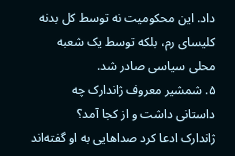داد. این محکومیت نه توسط کل بدنه کلیسای رم، بلکه توسط یک شعبه محلی سیاسی صادر شد.
۵. شمشیر معروف ژاندارک چه داستانی داشت و از کجا آمد؟
ژاندارک ادعا کرد صداهایی به او گفته‌اند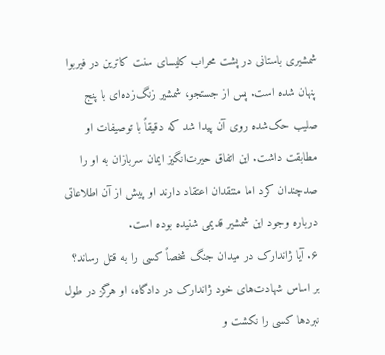شمشیری باستانی در پشت محراب کلیسای سنت کاترین در فیربوا پنهان شده است. پس از جستجو، شمشیر زنگ‌زده‌ای با پنج صلیب حک‌شده روی آن پیدا شد که دقیقاً با توصیفات او مطابقت داشت. این اتفاق حیرت‌انگیز ایمان سربازان به او را صدچندان کرد اما منتقدان اعتقاد دارند او پیش از آن اطلاعاتی درباره وجود این شمشیر قدیمی شنیده بوده است.
۶. آیا ژاندارک در میدان جنگ شخصاً کسی را به قتل رساند؟
بر اساس شهادت‌های خود ژاندارک در دادگاه، او هرگز در طول نبردها کسی را نکشت و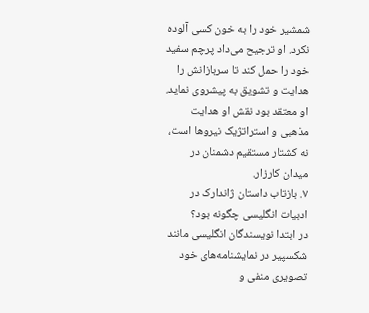شمشیر خود را به خون کسی آلوده نکرد. او ترجیح می‌داد پرچم سفید خود را حمل کند تا سربازانش را هدایت و تشویق به پیشروی نماید. او معتقد بود نقش او هدایت مذهبی و استراتژیک نیروها است، نه کشتار مستقیم دشمنان در میدان کارزار.
۷. بازتاب داستان ژاندارک در ادبیات انگلیسی چگونه بود؟
در ابتدا نویسندگان انگلیسی مانند شکسپیر در نمایشنامه‌های خود تصویری منفی و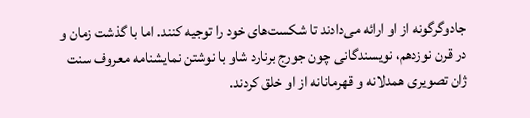جادوگرگونه از او ارائه می‌دادند تا شکست‌های خود را توجیه کنند. اما با گذشت زمان و در قرن نوزدهم، نویسندگانی چون جورج برنارد شاو با نوشتن نمایشنامه معروف سنت ژان تصویری همدلانه و قهرمانانه از او خلق کردند.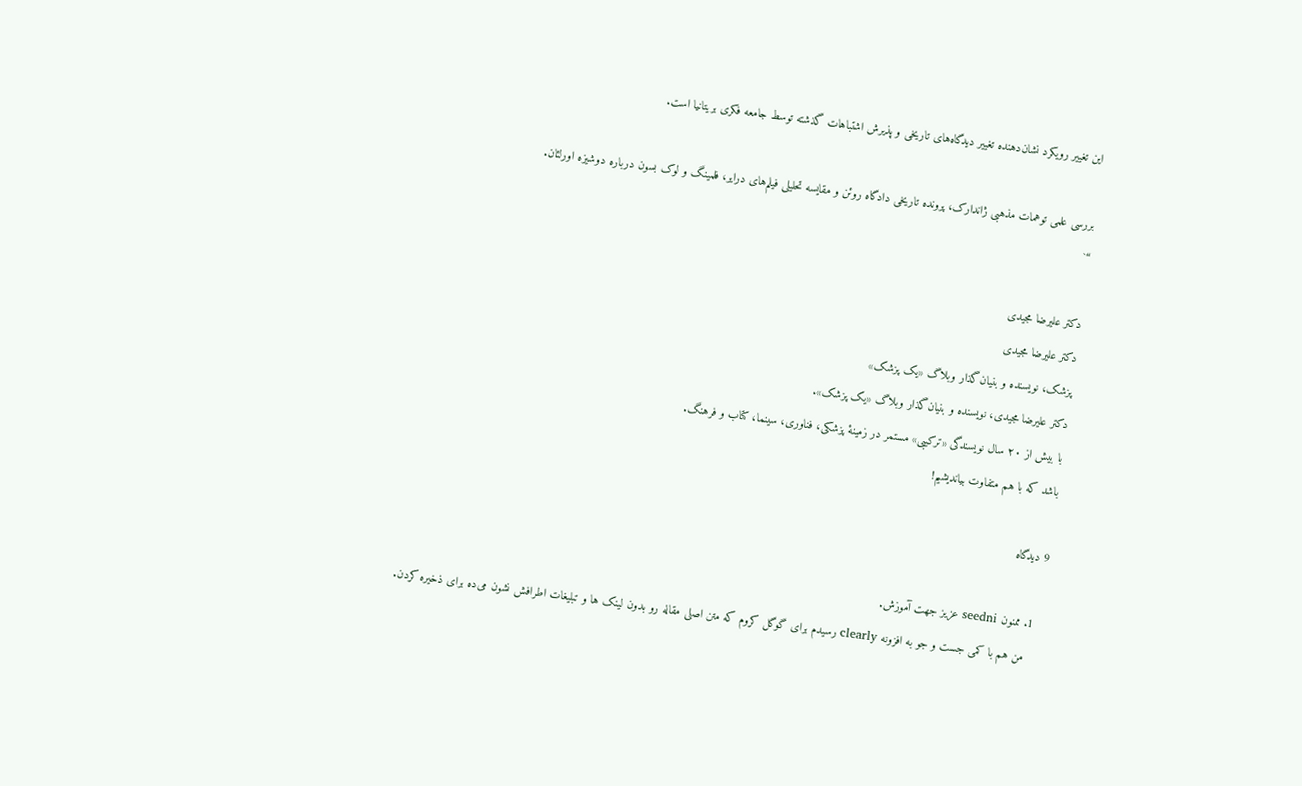این تغییر رویکرد نشان‌دهنده تغییر دیدگاه‌های تاریخی و پذیرش اشتباهات گذشته توسط جامعه فکری بریتانیا است.

بررسی علمی توهمات مذهبی ژاندارک، پرونده تاریخی دادگاه روئن و مقایسه تحلیلی فیلم‌های درایر، فلمینگ و لوک بسون درباره دوشیزه اورلئان.
“`

دکتر علیرضا مجیدی
دکتر علیرضا مجیدی
پزشک، نویسنده و بنیان‌گذار وبلاگ «یک پزشک»
دکتر علیرضا مجیدی، نویسنده و بنیان‌گذار وبلاگ «یک پزشک».
با بیش از ۲۰ سال نویسندگی «ترکیبی» مستمر در زمینهٔ پزشکی، فناوری، سینما، کتاب و فرهنگ.
باشد که با هم متفاوت بیاندیشیم!

9 دیدگاه

  1. ممنون seedni عزیز جهت آموزش.
    من هم با کمی جست و جو به افزونه clearly رسیدم برای گوگل کروم که متن اصلی مقاله رو بدون لینک ها و تبلیغات اطرافش نشون می‌ده برای ذخیره کردن.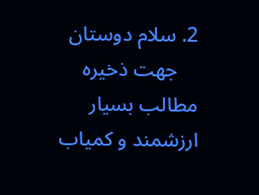2. سلام دوستان
    جهت ذخیره مطالب بسیار ارزشمند و کمیاب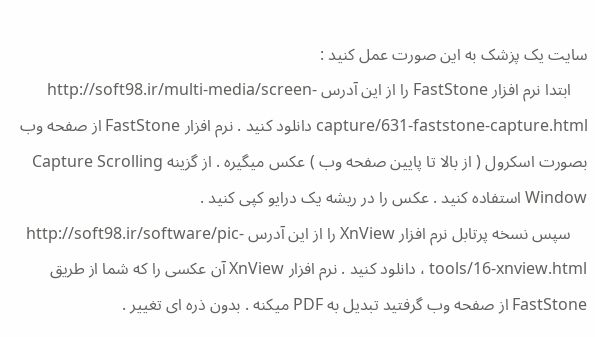سایت یک پزشک به این صورت عمل کنید :
    ابتدا نرم افزار FastStone را از این آدرس http://soft98.ir/multi-media/screen-capture/631-faststone-capture.html دانلود کنید . نرم افزار FastStone از صفحه وب بصورت اسکرول ( از بالا تا پایین صفحه وب ) عکس میگیره . از گزینه Capture Scrolling Window استفاده کنید . عکس را در ریشه یک درایو کپی کنید .
    سپس نسخه پرتابل نرم افزار XnView را از این آدرس http://soft98.ir/software/pic-tools/16-xnview.html ، دانلود کنید . نرم افزار XnView آن عکسی را که شما از طریق FastStone از صفحه وب گرفتید تبدیل به PDF میکنه . بدون ذره ای تغییر .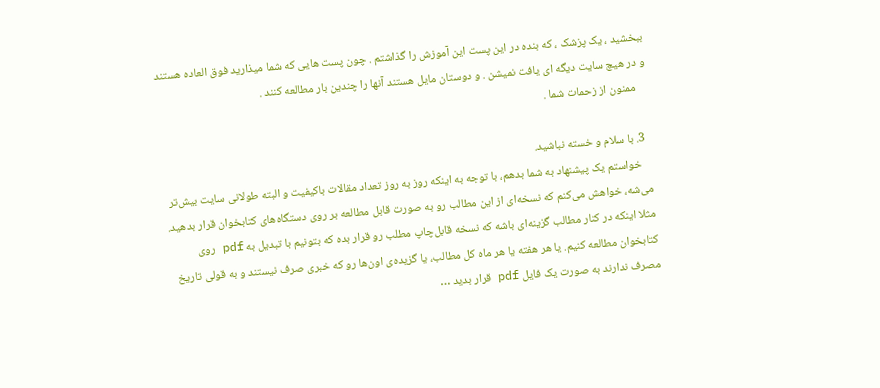ببخشید ، یک پزشک ، که بنده در این پست این آموزش را گذاشتم . چون پست هایی که شما میذارید فوق العاده هستند و در هیچ سایت دیگه ای یافت نمیشن . و دوستان مایل هستند آنها را چندین بار مطالعه کنند .
    ممنون از زحمات شما .

  3. با سلام و خسته نباشید.
    خواستم یک پیشنهاد به شما بدهم، با توجه به اینکه روز به روز تعداد مقالات باکیفیت و البته طولانی سایت بیش‌تر می‌شه، خواهش می‌کنم که نسخه‌ای از این مطالب رو به صورت قابل مطالعه بر روی دستگاه‌های کتابخوان قرار بدهید. مثلا اینکه در کنار مطالب گزینه‌ای باشه که نسخه قابل‌چاپ مطلب رو قرار بده که بتونیم با تبدیل به pdf روی کتابخوان مطالعه کنیم. یا هر هفته یا هر ماه کل مطالب، یا گزیده‌ی اون‌ها رو که خبری صرف نیستند و به قولی تاریخ مصرف ندارند به صورت یک فایل pdf قرار بدید …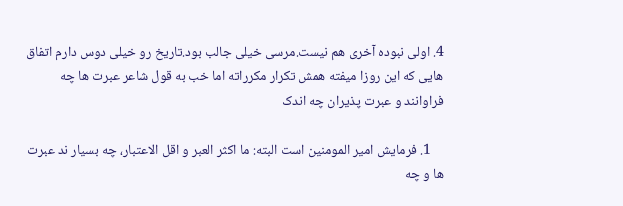4. اولی نبوده آخری هم نیست.مرسی خیلی جالب بود.تاریخ رو خیلی دوس دارم اتفاق هایی که این روزا میفته همش تکرار مکرراته اما خب به قول شاعر عبرت ها چه فراوانند و عبرت پذیران چه اندک

    1. فرمایش امیر المومنین است البته: ما اکثر العبر و اقل الاعتبار، چه بسیار ند عبرت ها و چه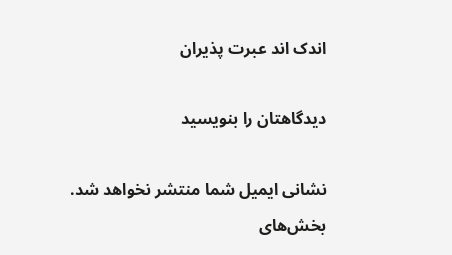اندک اند عبرت پذیران

دیدگاهتان را بنویسید

نشانی ایمیل شما منتشر نخواهد شد. بخش‌های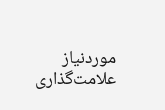موردنیاز علامت‌گذاری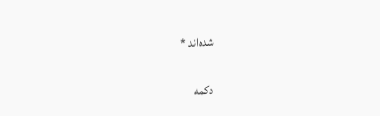شده‌اند *

دکمه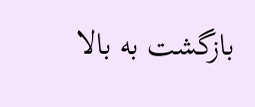بازگشت به بالا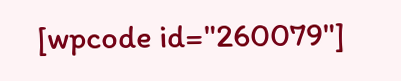[wpcode id="260079"]